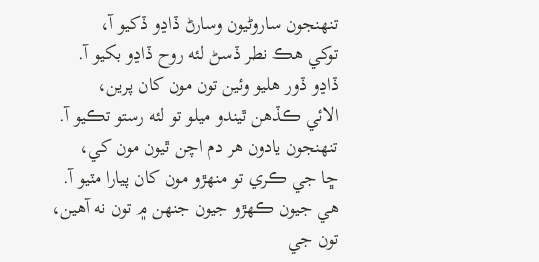تنهنجون ساروڻيون وسارڻ ڏاڍو ڏکيو آ،
توکي هڪ نطر ڏسڻ لئه روح ڏاڍو بکيو آ.
ڏاڍو ڏور هليو وئين تون مون کان پرين،
الائي ڪڏهن ٿيندو ميلو تو لئه رستو تڪيو آ.
تنهنجون يادون هر دم اچن ٿيون مون کي،
ڇا جي ڪري تو منهڙو مون کان پيارا مٽيو آ.
هي جيون ڪهڙو جيون جنهن ۾ تون نه آهين،
تون جي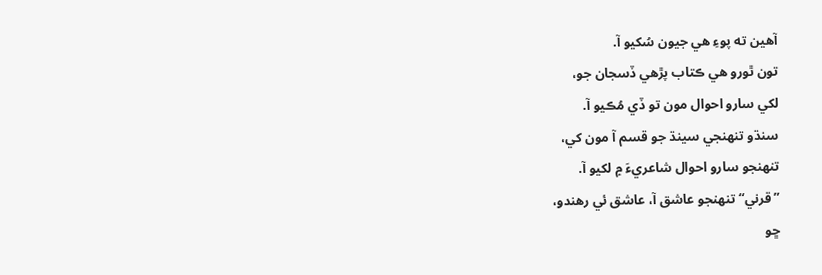آهين ته پوءِ هي جيون سُکيو آ.
تون ٿورو هي ڪتاب پڙهي ڏسجان جو،
لکي سارو احوال مون تو ڏي مُڪيو آ.
سنڌو تنهنجي سينڌ جو قسم آ مون کي،
تنهنجو سارو احوال شاعريءَ ۾ لکيو آ.
”قرني“ تنهنجو عاشق آ، عاشق ئي رهندو،
ڇو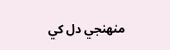منهنجي دل کي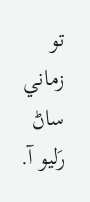تو زماني ساڻ رَليو آ.